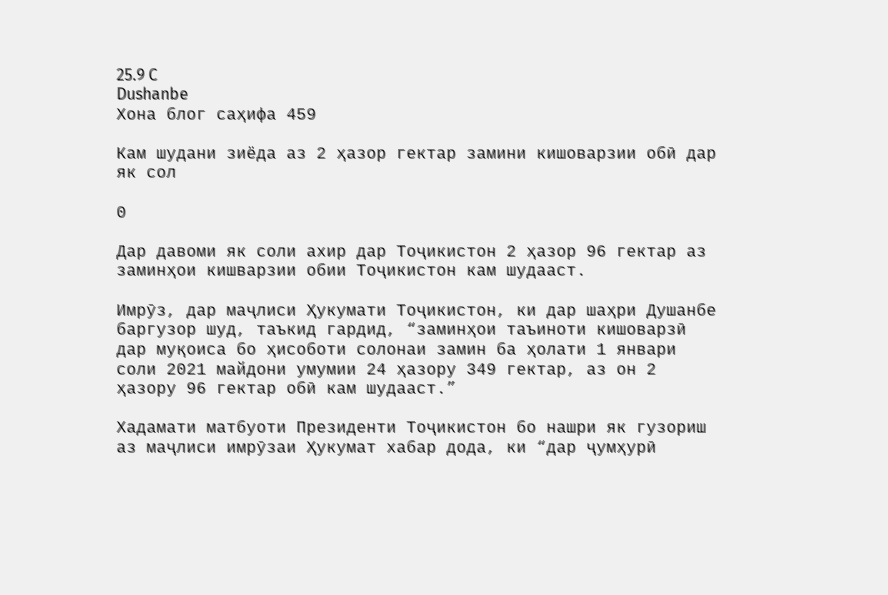25.9 C
Dushanbe
Хона блог саҳифа 459

Кам шудани зиёда аз 2 ҳазор гектар замини кишоварзии обӣ дар як сол

0

Дар давоми як соли ахир дар Тоҷикистон 2 ҳазор 96 гектар аз заминҳои кишварзии обии Тоҷикистон кам шудааст.

Имрӯз, дар маҷлиси Ҳукумати Тоҷикистон, ки дар шаҳри Душанбе баргузор шуд, таъкид гардид, “заминҳои таъиноти кишоварзӣ дар муқоиса бо ҳисоботи солонаи замин ба ҳолати 1 январи соли 2021 майдони умумии 24 ҳазору 349 гектар, аз он 2 ҳазору 96 гектар обӣ кам шудааст.”

Хадамати матбуоти Президенти Тоҷикистон бо нашри як гузориш аз маҷлиси имрӯзаи Ҳукумат хабар дода, ки “дар ҷумҳурӣ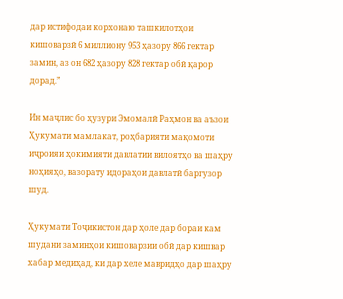дар истифодаи корхонаю ташкилотҳои кишоварзӣ 6 миллиону 953 ҳазору 866 гектар замин, аз он 682 ҳазору 828 гектар обӣ қарор дорад.”

Ин маҷлис бо ҳузури Эмомалӣ Раҳмон ва аъзои Ҳукумати мамлакат, роҳбарияти мақомоти иҷроияи ҳокимияти давлатии вилоятҳо ва шаҳру ноҳияҳо, вазорату идораҳои давлатӣ баргузор шуд.

Ҳукумати Тоҷикистон дар ҳоле дар бораи кам шудани заминҳои кишоварзии обӣ дар кишвар хабар медиҳад, ки дар хеле мавридҳо дар шаҳру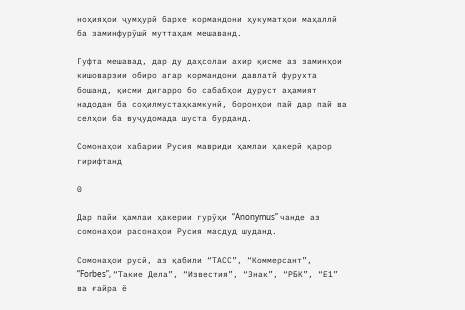ноҳияҳои ҷумҳурӣ бархе кормандони ҳукуматҳои маҳаллӣ ба заминфурӯшӣ муттаҳам мешаванд.

Гуфта мешавад, дар ду даҳсолаи ахир қисме аз заминҳои кишоварзии обиро агар кормандони давлатӣ фурухта бошанд, қисми дигарро бо сабабҳои дуруст аҳамият надодан ба соҳилмустаҳкамкунӣ, боронҳои пай дар пай ва селҳои ба вуҷудомада шуста бурданд.

Сомонаҳои хабарии Русия мавриди ҳамлаи ҳакерӣ қарор гирифтанд

0

Дар пайи ҳамлаи ҳакерии гурӯҳи “Anonymus” чанде аз сомонаҳои расонаҳои Русия масдуд шуданд.

Сомонаҳои русӣ, аз қабили “ТАСС”, “Коммерсант”, “Forbes”, “Такие Дела”, “Известия”, “Знак”, “РБК”, “Е1” ва ғайра ё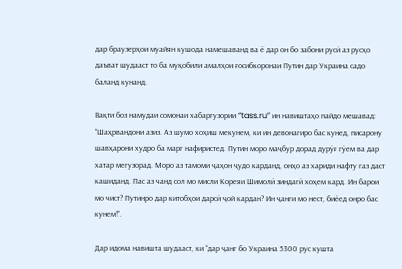дар браузерҳои муайян кушода намешаванд ва ё дар он бо забони русӣ аз русҳо даъват шудааст то ба муқобили амалҳои ғосибкоронаи Путин дар Украина садо баланд кунанд.

Вақти боз намудаи сомонаи хабаргузории “tass.ru” ин навиштаҳо пайдо мешавад: “Шаҳрвандони азиз. Аз шумо хоҳиш мекунем, ки ин девонагиро бас кунед, писарону шавҳарони худро ба марг нафиристед. Путин моро маҷбур дорад дурӯғ гӯем ва дар хатар мегузорад. Моро аз тамоми ҷаҳон ҷудо карданд, онҳо аз хариди нафту газ даст кашиданд. Пас аз чанд сол мо мисли Кореяи Шимолӣ зиндагӣ хоҳем кард. Ин барои мо чист? Путинро дар китобҳои дарсӣ ҷой кардан? Ин ҷанги мо нест, биёед онро бас кунем!”.

Дар идома навишта шудааст, ки “дар ҷанг бо Украина 5300 рус кушта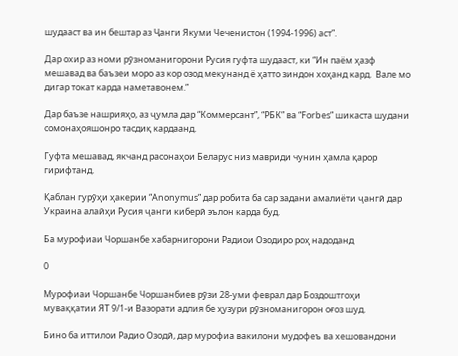шудааст ва ин бештар аз Ҷанги Якуми Чеченистон (1994-1996) аст”.

Дар охир аз номи рӯзноманигорони Русия гуфта шудааст, ки “Ин паём ҳазф мешавад ва баъзеи моро аз кор озод мекунанд ё ҳатто зиндон хоҳанд кард.  Вале мо дигар токат карда наметавонем.”

Дар баъзе нашрияҳо, аз ҷумла дар “Коммерсант”, “РБК” ва “Forbes” шикаста шудани сомонаҳояшонро тасдиқ кардаанд.

Гуфта мешавад, якчанд расонаҳои Беларус низ мавриди чунин ҳамла қарор гирифтанд.

Қаблан гурӯҳи ҳакерии “Anonymus” дар робита ба сар задани амалиёти ҷангӣ дар Украина алайҳи Русия ҷанги киберӣ эълон карда буд.

Ба мурофиаи Чоршанбе хабарнигорони Радиои Озодиро роҳ надоданд

0

Мурофиаи Чоршанбе Чоршанбиев рӯзи 28-уми феврал дар Боздоштгоҳи муваққатии ЯТ 9/1-и Вазорати адлия бе ҳузури рӯзноманигорон оғоз шуд.

Бино ба иттилои Радио Озодӣ, дар мурофиа вакилони мудофеъ ва хешовандони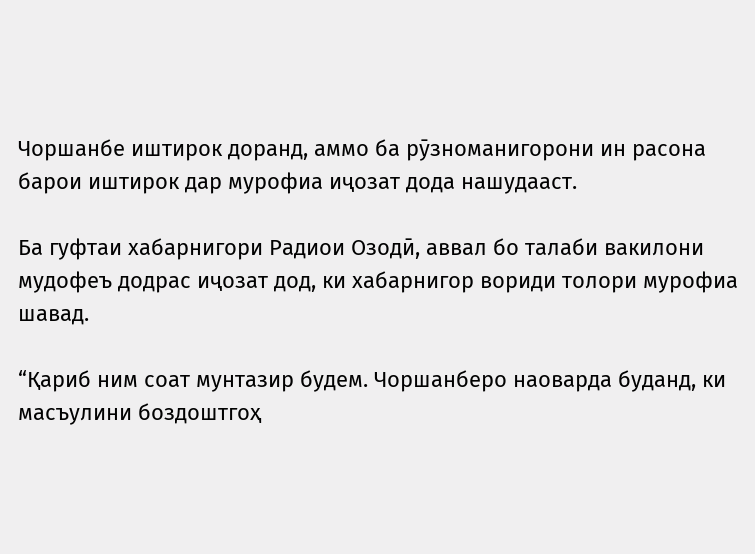Чоршанбе иштирок доранд, аммо ба рӯзноманигорони ин расона барои иштирок дар мурофиа иҷозат дода нашудааст.

Ба гуфтаи хабарнигори Радиои Озодӣ, аввал бо талаби вакилони мудофеъ додрас иҷозат дод, ки хабарнигор вориди толори мурофиа шавад.

“Қариб ним соат мунтазир будем. Чоршанберо наоварда буданд, ки масъулини боздоштгоҳ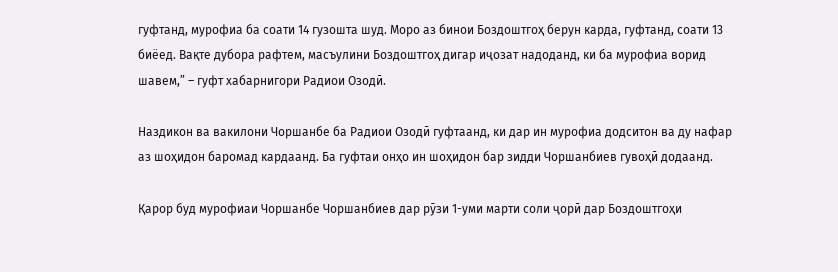гуфтанд, мурофиа ба соати 14 гузошта шуд. Моро аз бинои Боздоштгоҳ берун карда, гуфтанд, соати 13 биёед. Вақте дубора рафтем, масъулини Боздоштгоҳ дигар иҷозат надоданд, ки ба мурофиа ворид шавем,” – гуфт хабарнигори Радиои Озодӣ.

Наздикон ва вакилони Чоршанбе ба Радиои Озодӣ гуфтаанд, ки дар ин мурофиа додситон ва ду нафар аз шоҳидон баромад кардаанд. Ба гуфтаи онҳо ин шоҳидон бар зидди Чоршанбиев гувоҳӣ додаанд.

Қарор буд мурофиаи Чоршанбе Чоршанбиев дар рӯзи 1-уми марти соли ҷорӣ дар Боздоштгоҳи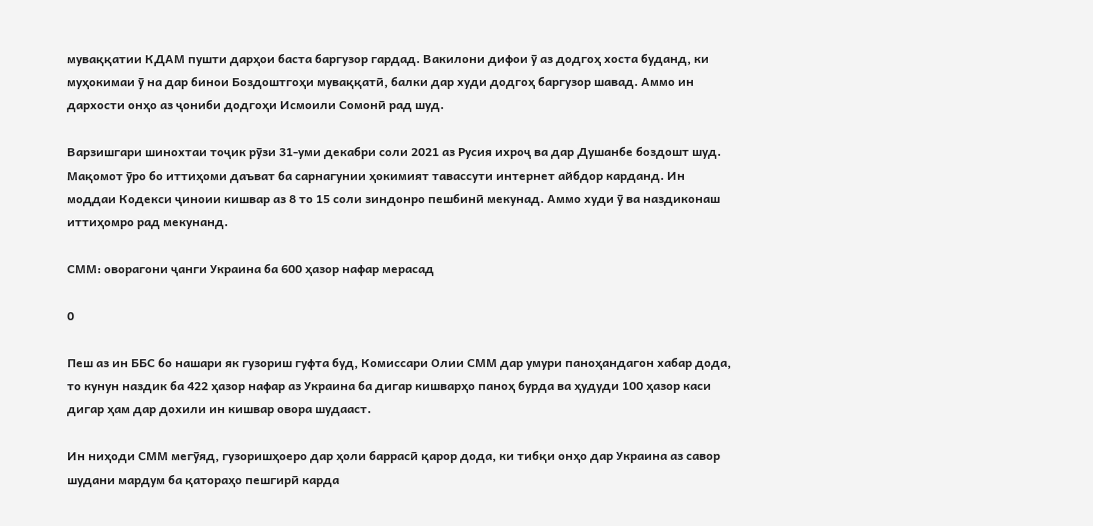муваққатии КДАМ пушти дарҳои баста баргузор гардад. Вакилони дифои ӯ аз додгоҳ хоста буданд, ки муҳокимаи ӯ на дар бинои Боздоштгоҳи муваққатӣ, балки дар худи додгоҳ баргузор шавад. Аммо ин дархости онҳо аз ҷониби додгоҳи Исмоили Сомонӣ рад шуд.

Варзишгари шинохтаи тоҷик рӯзи 31-уми декабри соли 2021 аз Русия ихроҷ ва дар Душанбе боздошт шуд. Мақомот ӯро бо иттиҳоми даъват ба сарнагунии ҳокимият тавассути интернет айбдор карданд. Ин моддаи Кодекси ҷиноии кишвар аз 8 то 15 соли зиндонро пешбинӣ мекунад. Аммо худи ӯ ва наздиконаш иттиҳомро рад мекунанд.

СММ: оворагони ҷанги Украина ба 600 ҳазор нафар мерасад

0

Пеш аз ин ББС бо нашари як гузориш гуфта буд, Комиссари Олии СММ дар умури паноҳандагон хабар дода, то кунун наздик ба 422 ҳазор нафар аз Украина ба дигар кишварҳо паноҳ бурда ва ҳудуди 100 ҳазор каси дигар ҳам дар дохили ин кишвар овора шудааст.

Ин ниҳоди СММ мегӯяд, гузоришҳоеро дар ҳоли баррасӣ қарор дода, ки тибқи онҳо дар Украина аз савор шудани мардум ба қатораҳо пешгирӣ карда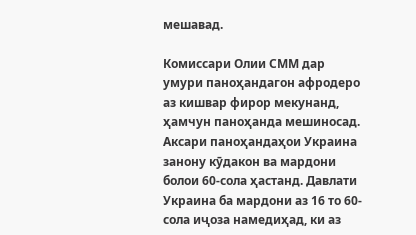мешавад.

Комиссари Олии СММ дар умури паноҳандагон афродеро аз кишвар фирор мекунанд, ҳамчун паноҳанда мешиносад. Аксари паноҳандаҳои Украина занону кӯдакон ва мардони болои 60-сола ҳастанд. Давлати Украина ба мардони аз 16 то 60-сола иҷоза намедиҳад, ки аз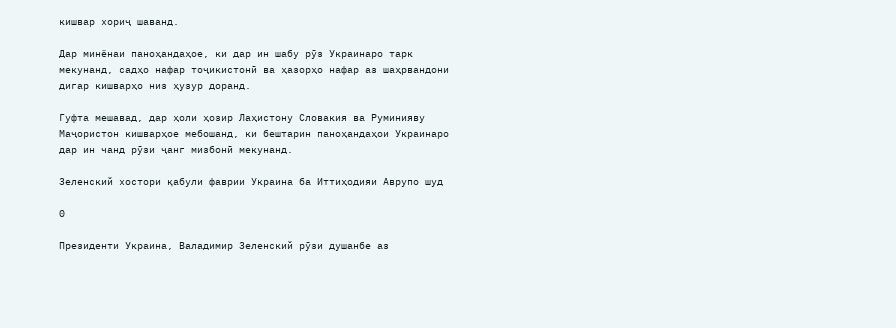кишвар хориҷ шаванд.

Дар минёнаи паноҳандаҳое, ки дар ин шабу рӯз Украинаро тарк мекунанд, садҳо нафар тоҷикистонӣ ва ҳазорҳо нафар аз шаҳрвандони дигар кишварҳо низ ҳузур доранд.

Гуфта мешавад, дар ҳоли ҳозир Лаҳистону Словакия ва Руминияву Маҷористон кишварҳое мебошанд, ки бештарин паноҳандаҳои Украинаро дар ин чанд рӯзи ҷанг мизбонӣ мекунанд.

Зеленский хостори қабули фаврии Украина ба Иттиҳодияи Аврупо шуд

0

Президенти Украина, Валадимир Зеленский рӯзи душанбе аз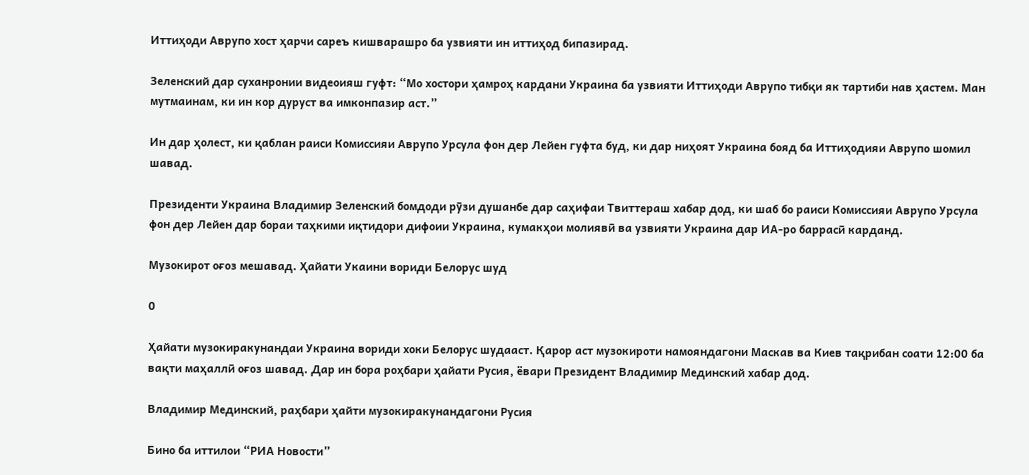Иттиҳоди Аврупо хост ҳарчи сареъ кишварашро ба узвияти ин иттиҳод бипазирад.

Зеленский дар суханронии видеоияш гуфт: “Мо хостори ҳамроҳ кардани Украина ба узвияти Иттиҳоди Аврупо тибқи як тартиби нав ҳастем. Ман мутмаинам, ки ин кор дуруст ва имконпазир аст.”

Ин дар ҳолест, ки қаблан раиси Комиссияи Аврупо Урсула фон дер Лейен гуфта буд, ки дар ниҳоят Украина бояд ба Иттиҳодияи Аврупо шомил шавад.

Президенти Украина Владимир Зеленский бомдоди рӯзи душанбе дар саҳифаи Твиттераш хабар дод, ки шаб бо раиси Комиссияи Аврупо Урсула фон дер Лейен дар бораи таҳкими иқтидори дифоии Украина, кумакҳои молиявӣ ва узвияти Украина дар ИА-ро баррасӣ карданд.

Музокирот оғоз мешавад. Ҳайати Укаини вориди Белорус шуд

0

Ҳайати музокиракунандаи Украина вориди хоки Белорус шудааст. Қарор аст музокироти намояндагони Маскав ва Киев тақрибан соати 12:00 ба вақти маҳаллӣ оғоз шавад. Дар ин бора роҳбари ҳайати Русия, ёвари Президент Владимир Мединский хабар дод.

Владимир Мединский, раҳбари ҳайти музокиракунандагони Русия

Бино ба иттилои “РИА Новости”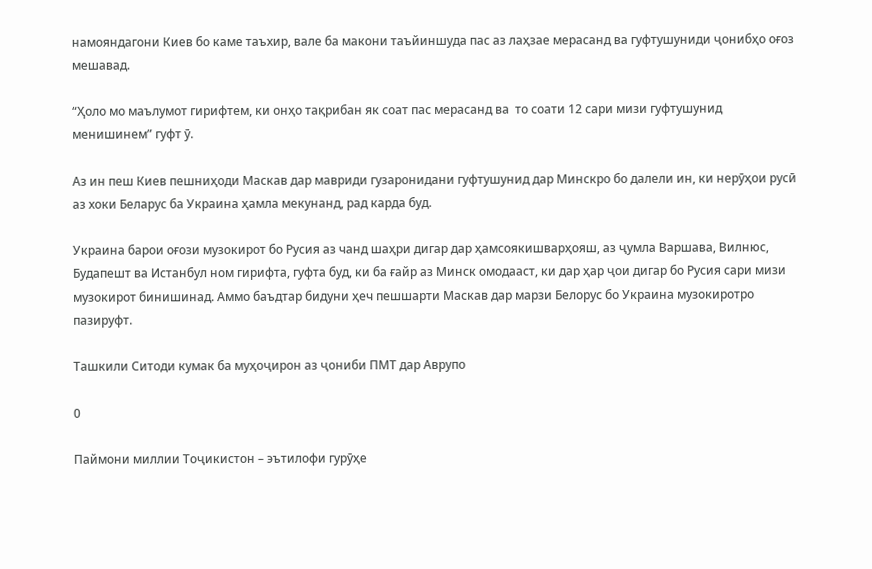намояндагони Киев бо каме таъхир, вале ба макони таъйиншуда пас аз лаҳзае мерасанд ва гуфтушуниди ҷонибҳо оғоз мешавад.

“Ҳоло мо маълумот гирифтем, ки онҳо тақрибан як соат пас мерасанд ва  то соати 12 сари мизи гуфтушунид менишинем” гуфт ӯ.

Аз ин пеш Киев пешниҳоди Маскав дар мавриди гузаронидани гуфтушунид дар Минскро бо далели ин, ки нерӯҳои русӣ аз хоки Беларус ба Украина ҳамла мекунанд, рад карда буд.

Украина барои оғози музокирот бо Русия аз чанд шаҳри дигар дар ҳамсоякишварҳояш, аз ҷумла Варшава, Вилнюс, Будапешт ва Истанбул ном гирифта, гуфта буд, ки ба ғайр аз Минск омодааст, ки дар ҳар ҷои дигар бо Русия сари мизи музокирот бинишинад. Аммо баъдтар бидуни ҳеч пешшарти Маскав дар марзи Белорус бо Украина музокиротро пазируфт.

Ташкили Ситоди кумак ба муҳоҷирон аз ҷониби ПМТ дар Аврупо

0

Паймони миллии Тоҷикистон – эътилофи гурӯҳе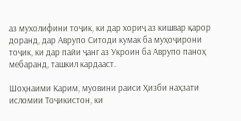аз мухолифини тоҷик, ки дар хориҷ аз кишвар қарор доранд, дар Аврупо Ситоди кумак ба муҳоҷирони тоҷик, ки дар пайи ҷанг аз Укроин ба Аврупо паноҳ мебаранд, ташкил кардааст.

Шоҳнаими Карим, муовини раиси Ҳизби наҳзати исломии Тоҷикистон, ки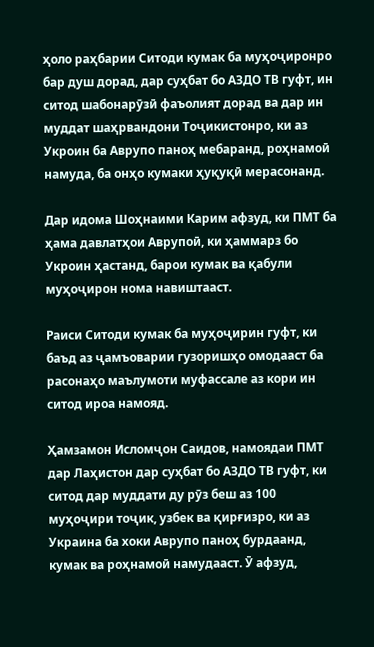ҳоло раҳбарии Ситоди кумак ба муҳоҷиронро бар душ дорад, дар суҳбат бо АЗДО ТВ гуфт, ин ситод шабонарӯзӣ фаъолият дорад ва дар ин муддат шаҳрвандони Тоҷикистонро, ки аз Укроин ба Аврупо паноҳ мебаранд, роҳнамоӣ намуда, ба онҳо кумаки ҳуқуқӣ мерасонанд.

Дар идома Шоҳнаими Карим афзуд, ки ПМТ ба ҳама давлатҳои Аврупоӣ, ки ҳаммарз бо Укроин ҳастанд, барои кумак ва қабули муҳоҷирон нома навиштааст.

Раиси Ситоди кумак ба муҳоҷирин гуфт, ки баъд аз ҷамъоварии гузоришҳо омодааст ба расонаҳо маълумоти муфассале аз кори ин ситод ироа намояд.

Ҳамзамон Исломҷон Саидов, намоядаи ПМТ дар Лаҳистон дар суҳбат бо АЗДО ТВ гуфт, ки ситод дар муддати ду рӯз беш аз 100 муҳоҷири тоҷик, узбек ва қирғизро, ки аз Украина ба хоки Аврупо паноҳ бурдаанд, кумак ва роҳнамоӣ намудааст. Ӯ афзуд,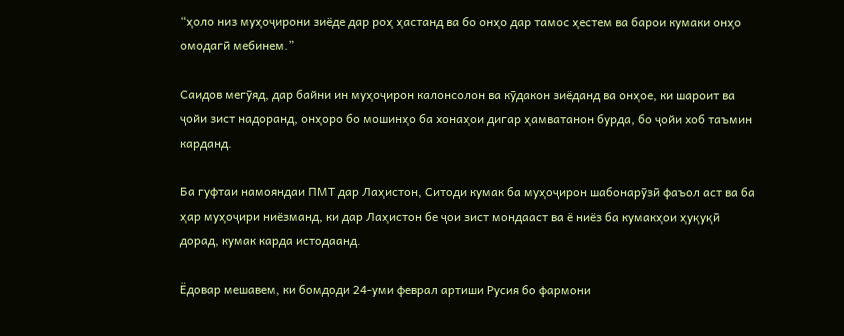“ҳоло низ муҳоҷирони зиёде дар роҳ ҳастанд ва бо онҳо дар тамос ҳестем ва барои кумаки онҳо омодагӣ мебинем.”

Саидов мегӯяд, дар байни ин муҳоҷирон калонсолон ва кӯдакон зиёданд ва онҳое, ки шароит ва ҷойи зист надоранд, онҳоро бо мошинҳо ба хонаҳои дигар ҳамватанон бурда, бо ҷойи хоб таъмин карданд.

Ба гуфтаи намояндаи ПМТ дар Лаҳистон, Ситоди кумак ба муҳоҷирон шабонарӯзӣ фаъол аст ва ба ҳар муҳоҷири ниёзманд, ки дар Лаҳистон бе ҷои зист мондааст ва ё ниёз ба кумакҳои ҳуқуқӣ дорад, кумак карда истодаанд.

Ёдовар мешавем, ки бомдоди 24-уми феврал артиши Русия бо фармони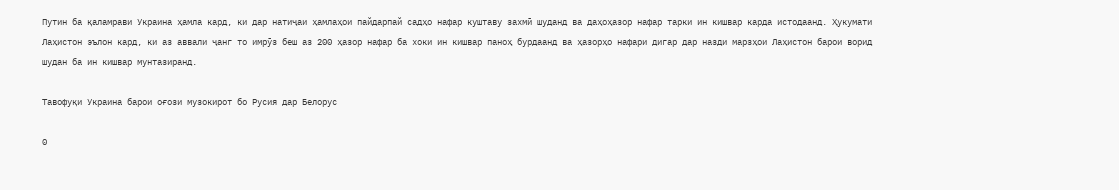Путин ба қаламрави Украина ҳамла кард, ки дар натиҷаи ҳамлаҳои пайдарпай садҳо нафар куштаву захмӣ шуданд ва даҳоҳазор нафар тарки ин кишвар карда истодаанд. Ҳукумати Лаҳистон эълон кард, ки аз аввали ҷанг то имрӯз беш аз 200 ҳазор нафар ба хоки ин кишвар паноҳ бурдаанд ва ҳазорҳо нафари дигар дар назди марзҳои Лаҳистон барои ворид шудан ба ин кишвар мунтазиранд.

Тавофуқи Украина барои оғози музокирот бо Русия дар Белорус

0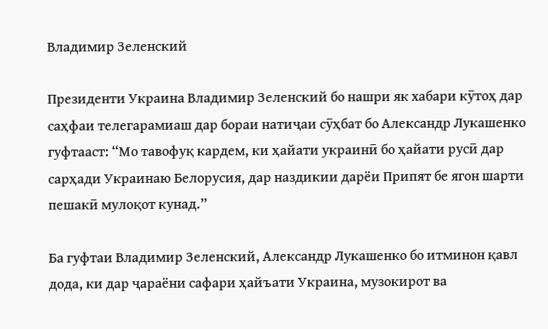Владимир Зеленский

Президенти Украина Владимир Зеленский бо нашри як хабари кӯтоҳ дар саҳфаи телегарамиаш дар бораи натиҷаи сӯҳбат бо Александр Лукашенко гуфтааст: “Мо тавофуқ кардем, ки ҳайати украинӣ бо ҳайати русӣ дар сарҳади Украинаю Белорусия, дар наздикии дарёи Припят бе ягон шарти пешакӣ мулоқот кунад.”

Ба гуфтаи Владимир Зеленский, Александр Лукашенко бо итминон қавл дода, ки дар ҷараёни сафари ҳайъати Украина, музокирот ва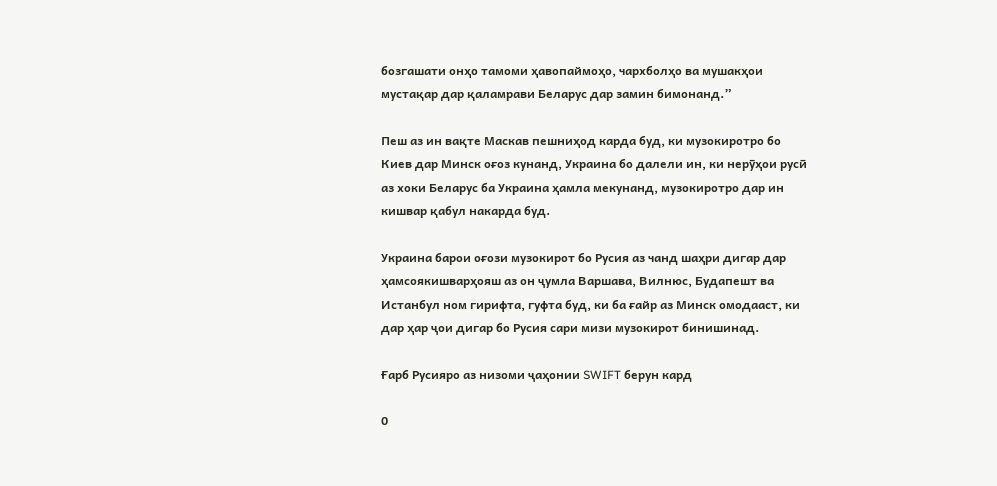бозгашати онҳо тамоми ҳавопаймоҳо, чархболҳо ва мушакҳои мустақар дар қаламрави Беларус дар замин бимонанд.”

Пеш аз ин вақте Маскав пешниҳод карда буд, ки музокиротро бо Киев дар Минск оғоз кунанд, Украина бо далели ин, ки нерӯҳои русӣ аз хоки Беларус ба Украина ҳамла мекунанд, музокиротро дар ин кишвар қабул накарда буд.

Украина барои оғози музокирот бо Русия аз чанд шаҳри дигар дар ҳамсоякишварҳояш аз он ҷумла Варшава, Вилнюс, Будапешт ва Истанбул ном гирифта, гуфта буд, ки ба ғайр аз Минск омодааст, ки дар ҳар ҷои дигар бо Русия сари мизи музокирот бинишинад.

Ғарб Русияро аз низоми ҷаҳонии SWIFT берун кард

0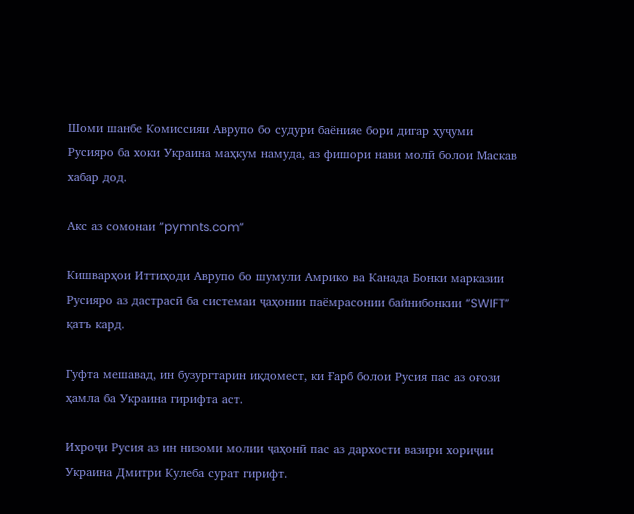Шоми шанбе Комиссияи Аврупо бо судури баёнияе бори дигар ҳуҷуми Русияро ба хоки Украина маҳкум намуда, аз фишори нави молӣ болои Маскав хабар дод.

Акс аз сомонаи “pymnts.com”

Кишварҳои Иттиҳоди Аврупо бо шумули Амрико ва Канада Бонки марказии Русияро аз дастрасӣ ба системаи ҷаҳонии паёмрасонии байнибонкии “SWIFT” қатъ кард.

Гуфта мешавад, ин бузургтарин иқдомест, ки Ғарб болои Русия пас аз оғози ҳамла ба Украина гирифта аст.

Ихроҷи Русия аз ин низоми молии ҷаҳонӣ пас аз дархости вазири хориҷии Украина Дмитри Кулеба сурат гирифт.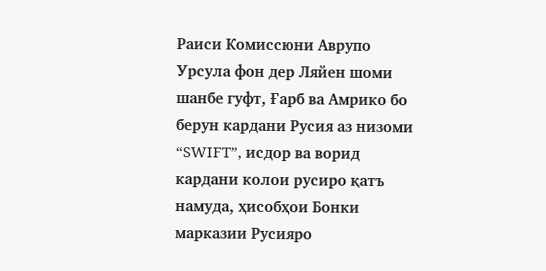Раиси Комиссюни Аврупо Урсула фон дер Ляйен шоми шанбе гуфт, Ғарб ва Амрико бо берун кардани Русия аз низоми “SWIFT”, исдор ва ворид кардани колои русиро қатъ намуда, ҳисобҳои Бонки марказии Русияро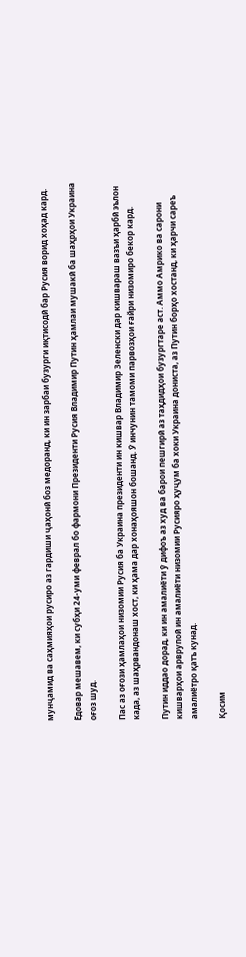мунҷамид ва саҳмияҳои русиро аз гардиши ҷаҳонӣ боз медоранд, ки ин зарбаи бузурги иқтисодӣ бар Русия ворид хоҳад кард.

Ёдовар мешавем, ки субҳи 24-уми феврал бо фармони Президенти Русия Владимир Путин ҳамлаи мушакӣ ба шаҳрҳои Украина оғоз шуд.

Пас аз оғози ҳамлаҳои низомии Русия ба Украина президенти ин кишвар Владимир Зеленски дар кишвараш вазъи ҳарбӣ эълон када, аз шаҳрвандонаш хост, ки ҳама дар хонаҳояшон бошанд. Ӯ инчунин тамоми парвозҳои ғайри низомиро бекор кард.

Путин иддао дорад, ки ин амалиёти ӯ дифоъ аз худ ва барои пешгирӣ аз таҳдидҳои бузургтаре аст. Аммо Амрико ва сарони кишварҳои арврупоӣ ин амалиёти низомии Русияро ҳуҷум ба хоки Украина дониста, аз Путин борҳо хостанд, ки ҳарчи сареъ амалиётро қатъ кунад.

Қосим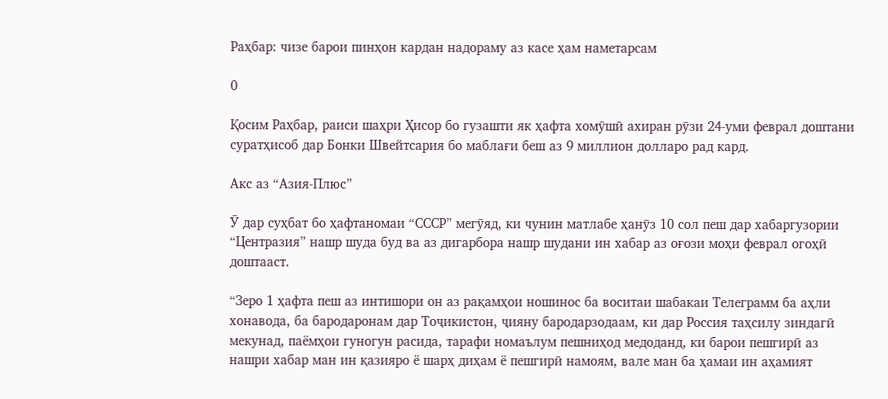Раҳбар: чизе барои пинҳон кардан надораму аз касе ҳам наметарсам

0

Қосим Раҳбар, раиси шаҳри Ҳисор бо гузашти як ҳафта хомӯшӣ ахиран рӯзи 24-уми феврал доштани суратҳисоб дар Бонки Швейтсария бо маблағи беш аз 9 миллион долларо рад кард.

Акс аз “Азия-Плюс”

Ӯ дар суҳбат бо ҳафтаномаи “СССР” мегӯяд, ки чунин матлабе ҳанӯз 10 сол пеш дар хабаргузории “Центразия” нашр шуда буд ва аз дигарбора нашр шудани ин хабар аз оғози моҳи феврал огоҳӣ доштааст.

“Зеро 1 ҳафта пеш аз интишори он аз рақамҳои ношинос ба воситаи шабакаи Телеграмм ба аҳли хонавода, ба бародаронам дар Тоҷикистон, ҷияну бародарзодаам, ки дар Россия таҳсилу зиндагӣ мекунад, паёмҳои гуногун расида, тарафи номаълум пешниҳод медоданд, ки барои пешгирӣ аз нашри хабар ман ин қазияро ё шарҳ диҳам ё пешгирӣ намоям, вале ман ба ҳамаи ин аҳамият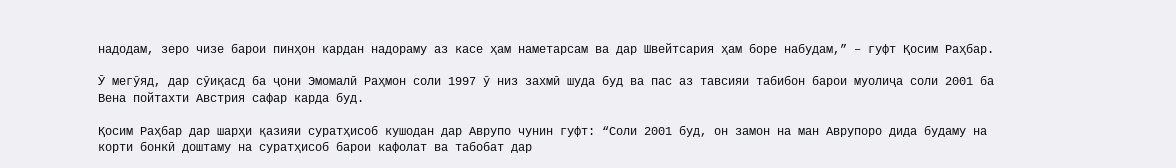надодам, зеро чизе барои пинҳон кардан надораму аз касе ҳам наметарсам ва дар Швейтсария ҳам боре набудам,” – гуфт Қосим Раҳбар.

Ӯ мегӯяд, дар сӯиқасд ба ҷони Эмомалӣ Раҳмон соли 1997 ӯ низ захмӣ шуда буд ва пас аз тавсияи табибон барои муолиҷа соли 2001 ба Вена пойтахти Австрия сафар карда буд.

Қосим Раҳбар дар шарҳи қазияи суратҳисоб кушодан дар Аврупо чунин гуфт: “Соли 2001 буд, он замон на ман Аврупоро дида будаму на корти бонкӣ доштаму на суратҳисоб барои кафолат ва табобат дар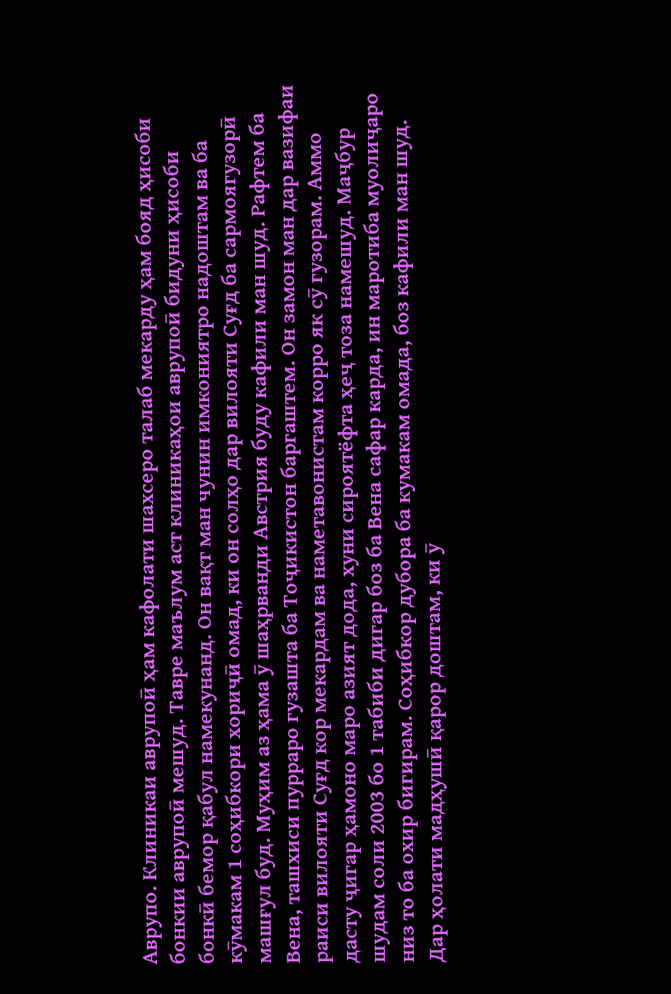Аврупо. Клиникаи аврупоӣ ҳам кафолати шахсеро талаб мекарду ҳам бояд ҳисоби бонкии аврупоӣ мешуд. Тавре маълум аст клиникаҳои аврупоӣ бидуни ҳисоби бонкӣ бемор қабул намекунанд. Он вақт ман чунин имкониятро надоштам ва ба кӯмакам 1 соҳибкори хориҷӣ омад, ки он солҳо дар вилояти Суғд ба сармоягузорӣ машғул буд. Муҳим аз ҳама ӯ шаҳрванди Австрия буду кафили ман шуд. Рафтем ба Вена, ташхиси пурраро гузашта ба Тоҷикистон баргаштем. Он замон ман дар вазифаи раиси вилояти Суғд кор мекардам ва наметавонистам корро як сӯ гузорам. Аммо дасту ҷигар ҳамоно маро азият дода, хуни сироятёфта ҳеҷ тоза намешуд. Маҷбур шудам соли 2003 бо 1 табиби дигар боз ба Вена сафар карда, ин маротиба муолиҷаро низ то ба охир бигирам. Соҳибкор дубора ба кумакам омада, боз кафили ман шуд. Дар ҳолати мадҳушӣ қарор доштам, ки ӯ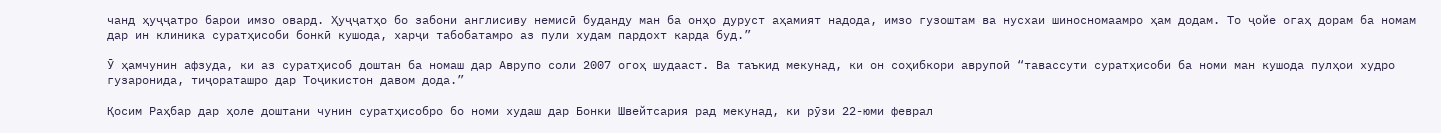чанд ҳуҷҷатро барои имзо овард. Ҳуҷҷатҳо бо забони англисиву немисӣ буданду ман ба онҳо дуруст аҳамият надода, имзо гузоштам ва нусхаи шиносномаамро ҳам додам. То ҷойе огаҳ дорам ба номам дар ин клиника суратҳисоби бонкӣ кушода, харҷи табобатамро аз пули худам пардохт карда буд.”

Ӯ ҳамчунин афзуда, ки аз суратҳисоб доштан ба номаш дар Аврупо соли 2007 огоҳ шудааст. Ва таъкид мекунад, ки он соҳибкори аврупоӣ “тавассути суратҳисоби ба номи ман кушода пулҳои худро гузаронида, тиҷораташро дар Тоҷикистон давом дода.”

Қосим Раҳбар дар ҳоле доштани чунин суратҳисобро бо номи худаш дар Бонки Швейтсария рад мекунад, ки рӯзи 22-юми феврал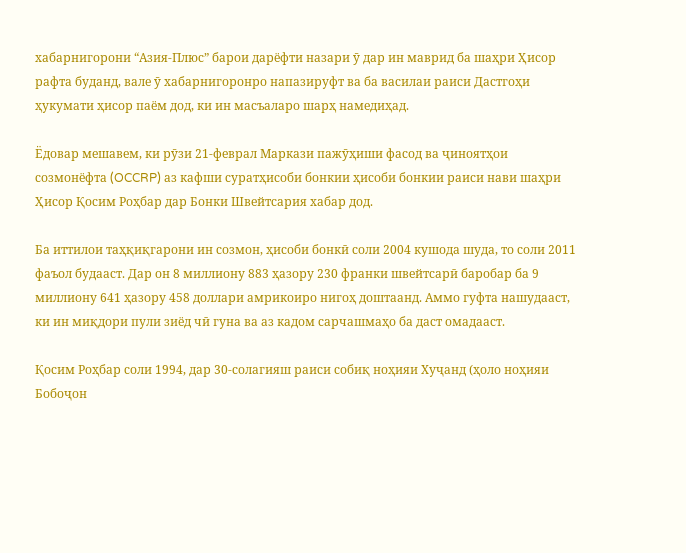хабарнигорони “Азия-Плюс” барои дарёфти назари ӯ дар ин маврид ба шаҳри Ҳисор рафта буданд, вале ӯ хабарнигоронро напазируфт ва ба василаи раиси Дастгоҳи ҳукумати ҳисор паём дод, ки ин масъаларо шарҳ намедиҳад.

Ёдовар мешавем, ки рӯзи 21-феврал Маркази пажӯҳиши фасод ва ҷиноятҳои созмонёфта (OCCRP) аз кафши суратҳисоби бонкии ҳисоби бонкии раиси нави шаҳри Ҳисор Қосим Роҳбар дар Бонки Швейтсария хабар дод.

Ба иттилои таҳқиқгарони ин созмон, ҳисоби бонкӣ соли 2004 кушода шуда, то соли 2011 фаъол будааст. Дар он 8 миллиону 883 ҳазору 230 франки швейтсарӣ баробар ба 9 миллиону 641 ҳазору 458 доллари амрикоиро нигоҳ доштаанд. Аммо гуфта нашудааст, ки ин миқдори пули зиёд чӣ гуна ва аз кадом сарчашмаҳо ба даст омадааст.

Қосим Роҳбар соли 1994, дар 30-солагияш раиси собиқ ноҳияи Хуҷанд (ҳоло ноҳияи Бобоҷон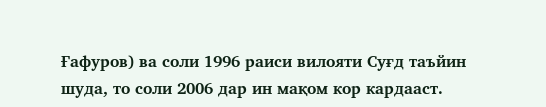Ғафуров) ва соли 1996 раиси вилояти Суғд таъйин шуда, то соли 2006 дар ин мақом кор кардааст.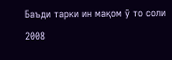Баъди тарки ин мақом ӯ то соли 2008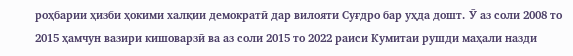роҳбарии ҳизби ҳокими халқии демократӣ дар вилояти Суғдро бар уҳда дошт. Ӯ аз соли 2008 то 2015 ҳамчун вазири кишоварзӣ ва аз соли 2015 то 2022 раиси Кумитаи рушди маҳали назди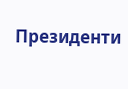Президенти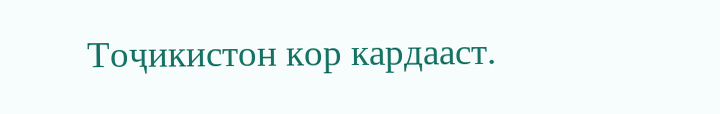Тоҷикистон кор кардааст.